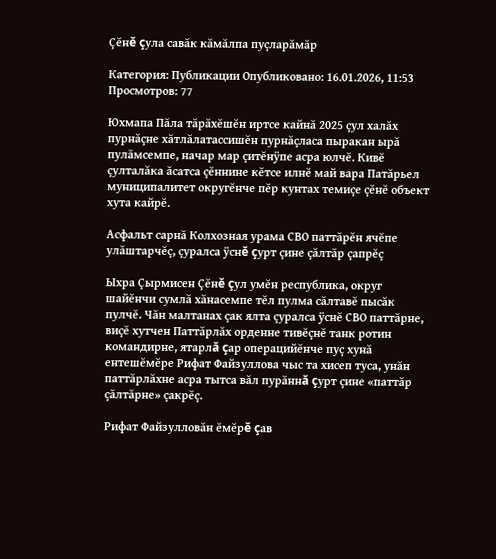Çĕнĕ çула савăк кăмăлпа пуçларăмăр

Категория: Публикации Опубликовано: 16.01.2026, 11:53 Просмотров: 77

Юхмапа Пăла тăрăхĕшĕн иртсе кайнă 2025 çул халăх пурнăçне хăтлăлатассишĕн пурнăçласа пыракан ырă пулăмсемпе, начар мар çитĕнÿпе асра юлчĕ. Кивĕ çулталăка ăсатса çĕннине кĕтсе илнĕ май вара Патăрьел муниципалитет округĕнче пĕр кунтах темиçе çĕнĕ объект хута кайрĕ.

Асфальт сарнă Колхозная урама СВО паттăрĕн ячĕпе улăштарчĕç, çуралса ÿснĕ çурт çине çăлтăр çапрĕç

Ыхра Çырмисен Çĕнĕ çул умĕн республика, округ шайĕнчи сумлă хăнасемпе тĕл пулма сăлтавĕ пысăк пулчĕ. Чăн малтанах çак ялта çуралса ÿснĕ СВО паттăрне, виçĕ хутчен Паттăрлăх орденне тивĕçнĕ танк ротин командирне, ятарлă çар операцийĕнче пуç хунă ентешĕмĕре Рифат Файзуллова чыс та хисеп туса, унăн паттăрлăхне асра тытса вăл пурăннă çурт çине «паттăр çăлтăрне» çакрĕç.

Рифат Файзулловăн ĕмĕрĕ çав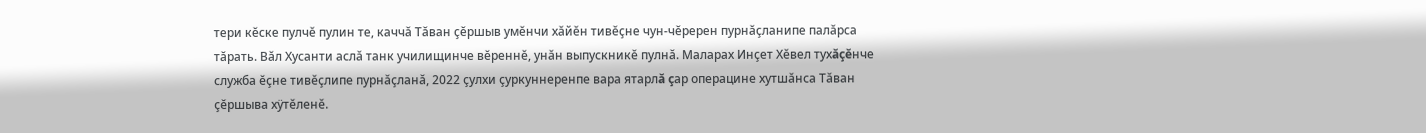тери кĕске пулчĕ пулин те, каччă Тăван çĕршыв умĕнчи хăйĕн тивĕçне чун-чĕререн пурнăçланипе палăрса тăрать. Вăл Хусанти аслă танк училищинче вĕреннĕ, унăн выпускникĕ пулнă. Маларах Инçет Хĕвел тухăçĕнче служба ĕçне тивĕçлипе пурнăçланă, 2022 çулхи çуркуннеренпе вара ятарлă çар операцине хутшăнса Тăван çĕршыва хÿтĕленĕ.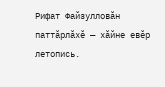Рифат Файзулловăн паттăрлăхĕ — хăйне евĕр летопись.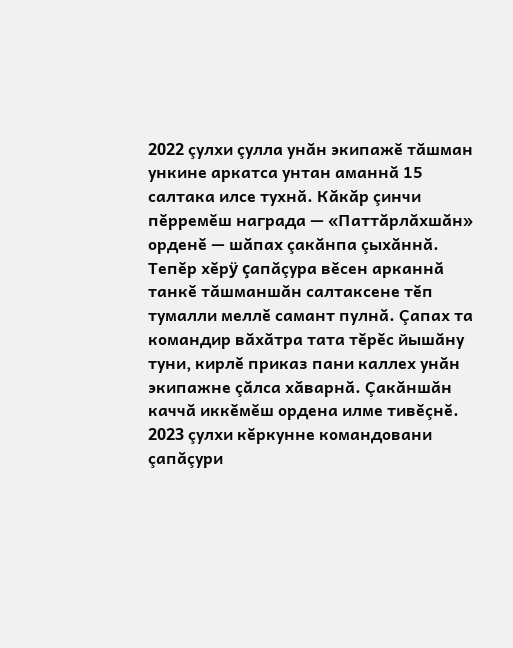2022 çулхи çулла унăн экипажĕ тăшман ункине аркатса унтан аманнă 15 салтака илсе тухнă. Кăкăр çинчи пĕрремĕш награда — «Паттăрлăхшăн» орденĕ — шăпах çакăнпа çыхăннă. Тепĕр хĕрÿ çапăçура вĕсен арканнă танкĕ тăшманшăн салтаксене тĕп тумалли меллĕ самант пулнă. Çапах та командир вăхăтра тата тĕрĕс йышăну туни, кирлĕ приказ пани каллех унăн экипажне çăлса хăварнă. Çакăншăн каччă иккĕмĕш ордена илме тивĕçнĕ. 2023 çулхи кĕркунне командовани çапăçури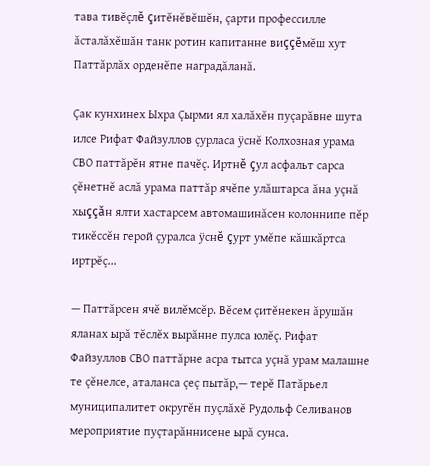тава тивĕçлĕ çитĕнĕвĕшĕн, çарти профессилле ăсталăхĕшăн танк ротин капитанне виççĕмĕш хут Паттăрлăх орденĕпе наградăланă.

Çак кунхинех Ыхра Çырми ял халăхĕн пуçарăвне шута илсе Рифат Файзуллов çурласа ÿснĕ Колхозная урама СВО паттăрĕн ятне пачĕç. Иртнĕ çул асфальт сарса çĕнетнĕ аслă урама паттăр ячĕпе улăштарса ăна уçнă хыççăн ялти хастарсем автомашинăсен колоннипе пĕр тикĕссĕн герой çуралса ÿснĕ çурт умĕпе кăшкăртса иртрĕç...

— Паттăрсен ячĕ вилĕмсĕр. Вĕсем çитĕнекен ăрушăн яланах ырă тĕслĕх вырăнне пулса юлĕç. Рифат Файзуллов СВО паттăрне асра тытса уçнă урам малашне те çĕнелсе, аталанса çеç пытăр,— терĕ Патăрьел муниципалитет округĕн пуçлăхĕ Рудольф Селиванов мероприятие пуçтарăннисене ырă сунса.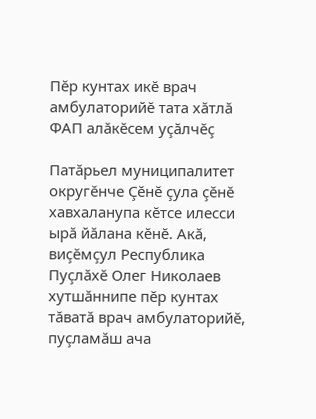Пĕр кунтах икĕ врач амбулаторийĕ тата хăтлă ФАП алăкĕсем уçăлчĕç

Патăрьел муниципалитет округĕнче Çĕнĕ çула çĕнĕ хавхаланупа кĕтсе илесси ырă йăлана кĕнĕ. Акă, виçĕмçул Республика Пуçлăхĕ Олег Николаев хутшăннипе пĕр кунтах тăватă врач амбулаторийĕ, пуçламăш ача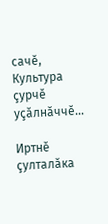сачĕ, Культура çурчĕ уçăлнăччĕ...

Иртнĕ çулталăка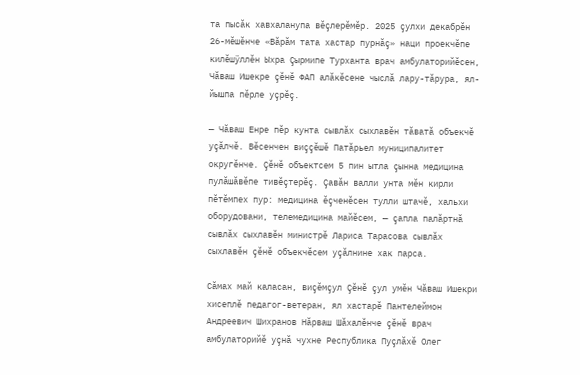та пысăк хавхаланупа вĕçлерĕмĕр. 2025 çулхи декабрĕн 26-мĕшĕнче «Вăрăм тата хастар пурнăç» наци проекчĕпе килĕшÿллĕн Ыхра Çырмипе Турханта врач амбулаторийĕсен, Чăваш Ишекре çĕнĕ ФАП алăкĕсене чыслă лару-тăрура, ял-йышпа пĕрле уçрĕç.

— Чăваш Енре пĕр кунта сывлăх сыхлавĕн тăватă объекчĕ уçăлчĕ. Вĕсенчен виççĕшĕ Патăрьел муниципалитет округĕнче. Çĕнĕ объектсем 5 пин ытла çынна медицина пулăшăвĕпе тивĕçтерĕç. Çавăн валли унта мĕн кирли пĕтĕмпех пур: медицина ĕçченĕсен тулли штачĕ, хальхи оборудовани, телемедицина майĕсем, — çапла палăртнă сывлăх сыхлавĕн министрĕ Лариса Тарасова сывлăх сыхлавĕн çĕнĕ объекчĕсем уçăлнине хак парса.

Сăмах май каласан, виçĕмçул Çĕнĕ çул умĕн Чăваш Ишекри хисеплĕ педагог-ветеран, ял хастарĕ Пантелеймон Андреевич Шихранов Нăрваш Шăхалĕнче çĕнĕ врач амбулаторийĕ уçнă чухне Республика Пуçлăхĕ Олег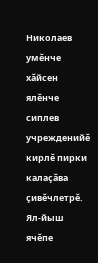Николаев умĕнче хăйсен ялĕнче сиплев учрежденийĕ кирлĕ пирки калаçăва çивĕчлетрĕ. Ял-йыш ячĕпе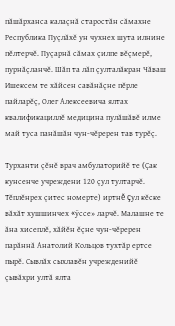пăшăрханса калаçнă старостăн сăмахне Республика Пуçлăхĕ ун чухнех шута илнине пĕлтерчĕ. Пуçарнă сăмах çилпе вĕçмерĕ, пурнăçланчĕ. Шăп та лăп çулталăкран Чăваш Ишексем те хăйсен савăнăçне пĕрле пайларĕç, Олег Алексеевича ялтах квалификациллĕ медицина пулăшăвĕ илме май туса панăшăн чун-чĕререн тав турĕç.

Турханти çĕнĕ врач амбулаторийĕ те (Çак кунсенче учреждени 120 çул тултарчĕ. Тĕплĕнрех çитес номерте) иртнĕ çул кĕске вăхăт хушшинчех «ÿссе» ларчĕ. Малашне те ăна хисеплĕ, хăйĕн ĕçне чун-чĕререн парăннă Анатолий Кольцов тухтăр ертсе пырĕ. Сывлăх сыхлавĕн учрежденийĕ çывăхри ултă ялта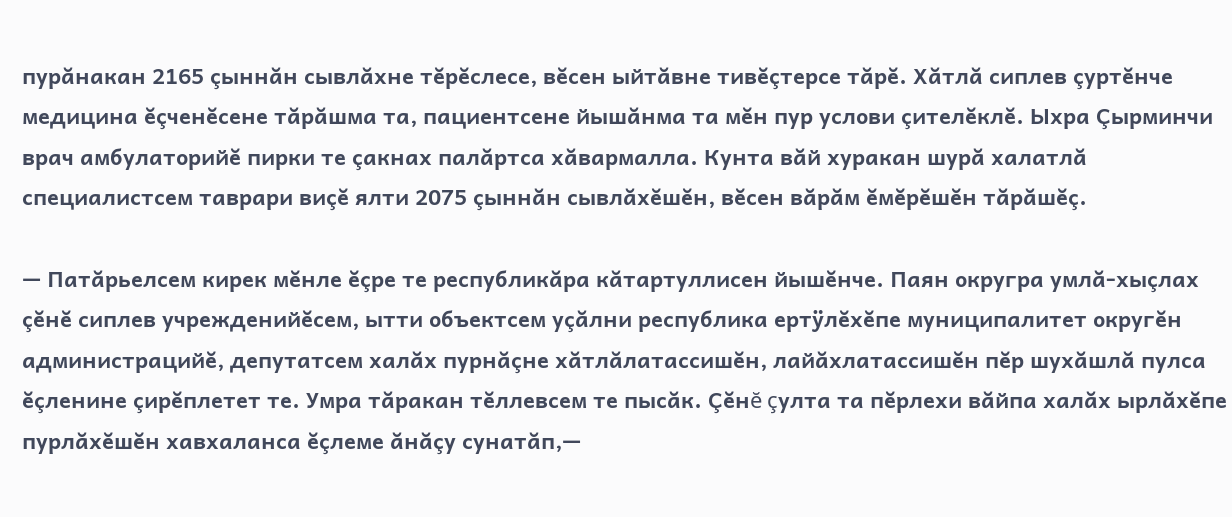пурăнакан 2165 çыннăн сывлăхне тĕрĕслесе, вĕсен ыйтăвне тивĕçтерсе тăрĕ. Хăтлă сиплев çуртĕнче медицина ĕçченĕсене тăрăшма та, пациентсене йышăнма та мĕн пур услови çителĕклĕ. Ыхра Çырминчи врач амбулаторийĕ пирки те çакнах палăртса хăвармалла. Кунта вăй хуракан шурă халатлă специалистсем таврари виçĕ ялти 2075 çыннăн сывлăхĕшĕн, вĕсен вăрăм ĕмĕрĕшĕн тăрăшĕç.

— Патăрьелсем кирек мĕнле ĕçре те республикăра кăтартуллисен йышĕнче. Паян округра умлă-хыçлах çĕнĕ сиплев учрежденийĕсем, ытти объектсем уçăлни республика ертÿлĕхĕпе муниципалитет округĕн администрацийĕ, депутатсем халăх пурнăçне хăтлăлатассишĕн, лайăхлатассишĕн пĕр шухăшлă пулса ĕçленине çирĕплетет те. Умра тăракан тĕллевсем те пысăк. Çĕнĕ çулта та пĕрлехи вăйпа халăх ырлăхĕпе пурлăхĕшĕн хавхаланса ĕçлеме ăнăçу сунатăп,—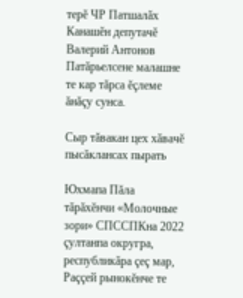терĕ ЧР Патшалăх Канашĕн депутачĕ Валерий Антонов Патăрьелсене малашне те кар тăрса ĕçлеме ăнăçу сунса.

Сыр тăвакан цех хăвачĕ пысăклансах пырать

Юхмапа Пăла тăрăхĕнчи «Молочные зори» СПССПКна 2022 çултанпа округра, республикăра çеç мар, Раççей рынокĕнче те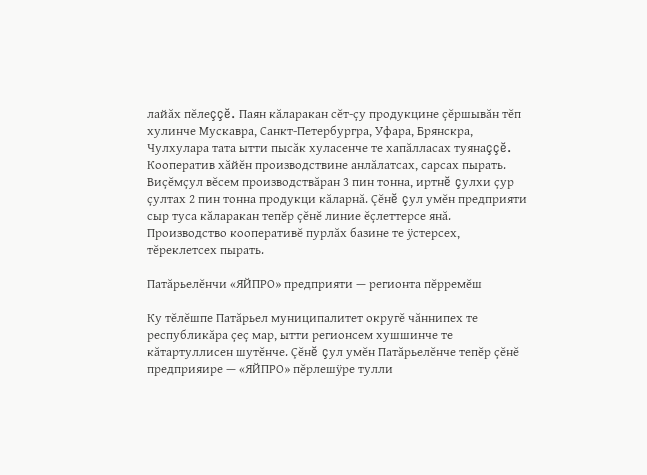лайăх пĕлеççĕ. Паян кăларакан сĕт-çу продукцине çĕршывăн тĕп хулинче Мускавра, Санкт-Петербургра, Уфара, Брянскра, Чулхулара тата ытти пысăк хуласенче те хапăлласах туянаççĕ. Кооператив хăйĕн производствине анлăлатсах, сарсах пырать. Виçĕмçул вĕсем производствăран 3 пин тонна, иртнĕ çулхи çур çултах 2 пин тонна продукци кăларнă. Çĕнĕ çул умĕн предприяти сыр туса кăларакан тепĕр çĕнĕ линие ĕçлеттерсе янă. Производство кооперативĕ пурлăх базине те ÿстерсех, тĕреклетсех пырать.

Патăрьелĕнчи «ЯЙПРО» предприяти — регионта пĕрремĕш

Ку тĕлĕшпе Патăрьел муниципалитет округĕ чăннипех те республикăра çеç мар, ытти регионсем хушшинче те кăтартуллисен шутĕнче. Çĕнĕ çул умĕн Патăрьелĕнче тепĕр çĕнĕ предприяире — «ЯЙПРО» пĕрлешÿре тулли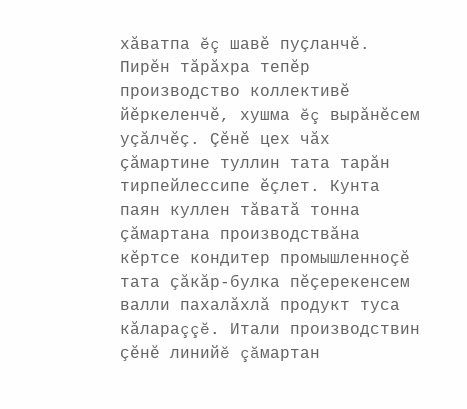хăватпа ĕç шавĕ пуçланчĕ. Пирĕн тăрăхра тепĕр производство коллективĕ йĕркеленчĕ, хушма ĕç вырăнĕсем уçăлчĕç. Çĕнĕ цех чăх çăмартине туллин тата тарăн тирпейлессипе ĕçлет. Кунта паян куллен тăватă тонна çăмартана производствăна кĕртсе кондитер промышленноçĕ тата çăкăр-булка пĕçерекенсем валли пахалăхлă продукт туса кăлараççĕ. Итали производствин çĕнĕ линийĕ çăмартан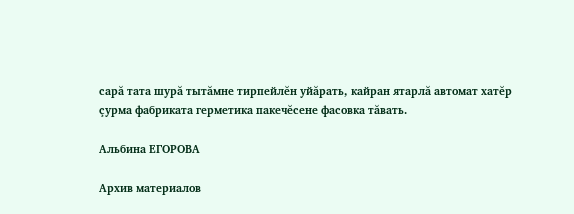сарă тата шурă тытăмне тирпейлĕн уйăрать, кайран ятарлă автомат хатĕр çурма фабриката герметика пакечĕсене фасовка тăвать.

Альбина ЕГОРОВА

Архив материалов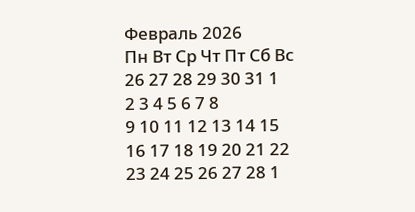Февраль 2026
Пн Вт Ср Чт Пт Сб Вс
26 27 28 29 30 31 1
2 3 4 5 6 7 8
9 10 11 12 13 14 15
16 17 18 19 20 21 22
23 24 25 26 27 28 1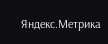Яндекс.Метрика